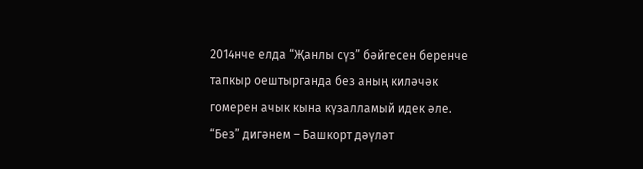2014нче елда “Җанлы сүз” бәйгесен беренче тапкыр оештырганда без аның киләчәк гомерен ачык кына күзалламый идек әле.
“Без” дигәнем – Башкорт дәүләт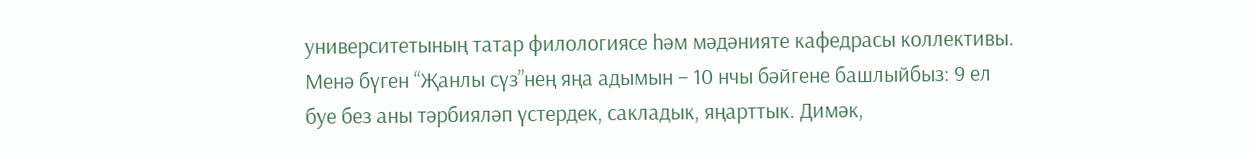университетының татар филологиясе һәм мәдәнияте кафедрасы коллективы. Менә бүген “Җанлы сүз”нең яңа адымын – 10 нчы бәйгене башлыйбыз: 9 ел буе без аны тәрбияләп үстердек, сакладык, яңарттык. Димәк,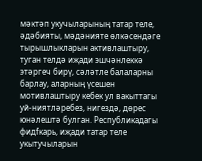мәктәп укучыларының татар теле, әдәбияты, мәдәнияте өлкәсендәге тырышлыкларын активлаштыру, туган телдә иҗади эшчәнлеккә этәргеч бирү, сәләтле балаларны барлау, аларның үсешен мотивлаштыру кебек ул вакыттагы уй-ниятләребез, нигездә, дөрес юнәлештә булган. Республикадагы фидfкарь, иҗади татар теле укытучыларын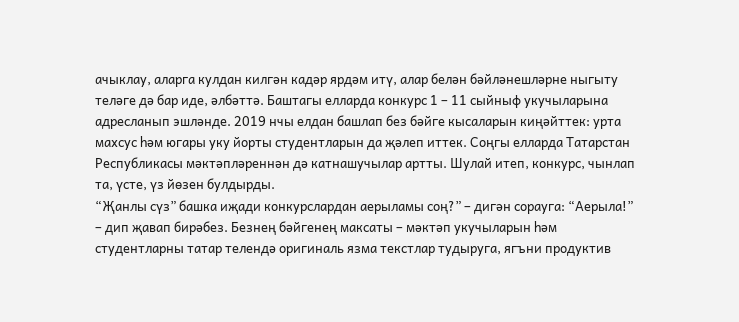ачыклау, аларга кулдан килгән кадәр ярдәм итү, алар белән бәйләнешләрне ныгыту теләге дә бар иде, әлбәттә. Баштагы елларда конкурс 1 – 11 сыйныф укучыларына адресланып эшләнде. 2019 нчы елдан башлап без бәйге кысаларын киңәйттек: урта махсус һәм югары уку йорты студентларын да җәлеп иттек. Соңгы елларда Татарстан Республикасы мәктәпләреннән дә катнашучылар артты. Шулай итеп, конкурс, чынлап та, үсте, үз йөзен булдырды.
“Җанлы сүз” башка иҗади конкурслардан аерыламы соң?” – дигән сорауга: “Аерыла!” – дип җавап бирәбез. Безнең бәйгенең максаты – мәктәп укучыларын һәм студентларны татар телендә оригиналь язма текстлар тудыруга, ягъни продуктив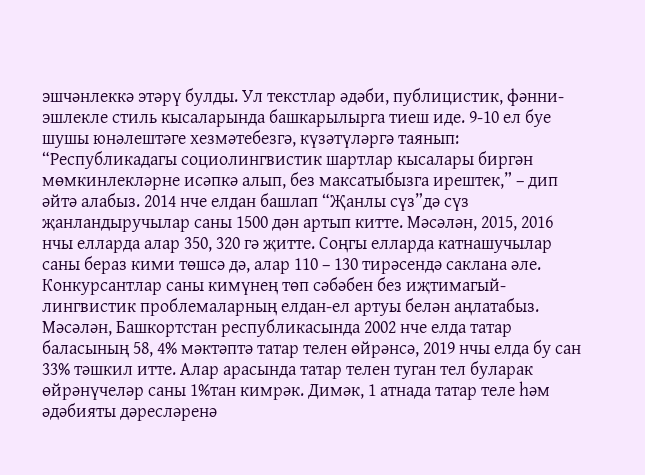эшчәнлеккә этәрү булды. Ул текстлар әдәби, публицистик, фәнни-эшлекле стиль кысаларында башкарылырга тиеш иде. 9-10 ел буе шушы юнәлештәге хезмәтебезгә, күзәтүләргә таянып: “Республикадагы социолингвистик шартлар кысалары биргән мөмкинлекләрне исәпкә алып, без максатыбызга ирештек,” – дип әйтә алабыз. 2014 нче елдан башлап “Җанлы сүз”дә сүз җанландыручылар саны 1500 дән артып китте. Мәсәлән, 2015, 2016 нчы елларда алар 350, 320 гә җитте. Соңгы елларда катнашучылар саны бераз кими төшсә дә, алар 110 – 130 тирәсендә саклана әле.
Конкурсантлар саны кимүнең төп сәбәбен без иҗтимагый-лингвистик проблемаларның елдан-ел артуы белән аңлатабыз. Мәсәлән, Башкортстан республикасында 2002 нче елда татар баласының 58, 4% мәктәптә татар телен өйрәнсә, 2019 нчы елда бу сан 33% тәшкил итте. Алар арасында татар телен туган тел буларак өйрәнүчеләр саны 1%тан кимрәк. Димәк, 1 атнада татар теле һәм әдәбияты дәресләренә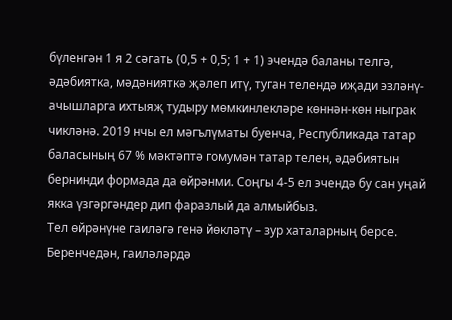бүленгән 1 я 2 сәгать (0,5 + 0,5; 1 + 1) эчендә баланы телгә, әдәбиятка, мәдәнияткә җәлеп итү, туган телендә иҗади эзләнү-ачышларга ихтыяҗ тудыру мөмкинлекләре көннән-көн ныграк чикләнә. 2019 нчы ел мәгълүматы буенча, Республикада татар баласының 67 % мәктәптә гомумән татар телен, әдәбиятын бернинди формада да өйрәнми. Соңгы 4-5 ел эчендә бу сан уңай якка үзгәргәндер дип фаразлый да алмыйбыз.
Тел өйрәнүне гаиләгә генә йөкләтү – зур хаталарның берсе. Беренчедән, гаиләләрдә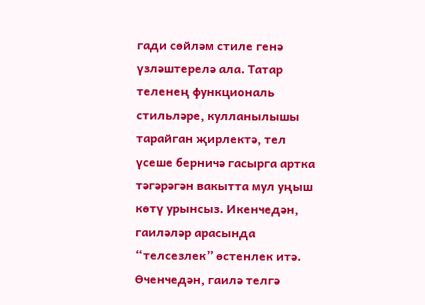гади сөйләм стиле генә үзләштерелә ала. Татар теленең функциональ стильләре, кулланылышы тарайган җирлектә, тел үсеше берничә гасырга артка тәгәрәгән вакытта мул уңыш көтү урынсыз. Икенчедән, гаиләләр арасында “телсезлек” өстенлек итә. Өченчедән, гаилә телгә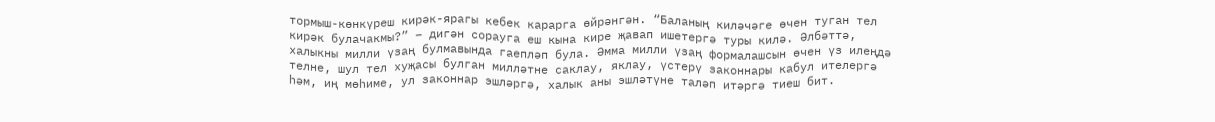тормыш-көнкүреш кирәк-ярагы кебек карарга өйрәнгән. “Баланың киләчәге өчен туган тел кирәк булачакмы?” – дигән сорауга еш кына кире җавап ишетергә туры килә. Әлбәттә, халыкны милли үзаң булмавында гаепләп була. Әмма милли үзаң формалашсын өчен үз илеңдә телне, шул тел хуҗасы булган милләтне саклау, яклау, үстерү законнары кабул ителергә һәм, иң мөһиме, ул законнар эшләргә, халык аны эшләтүне таләп итәргә тиеш бит.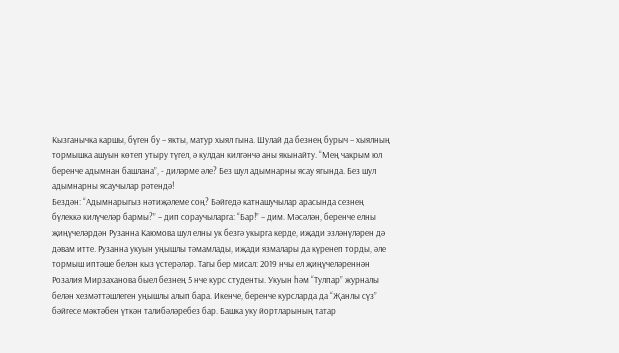Кызганычка каршы, бүген бу – якты, матур хыял гына. Шулай да безнең бурыч – хыялның тормышка ашуын көтеп утыру түгел, ә кулдан килгәнчә аны якынайту. “Мең чакрым юл беренче адымнан башлана”, - диләрме әле? Без шул адымнарны ясау ягында. Без шул адымнарны ясаучылар рәтендә!
Бездән: “Адымнарыгыз нәтиҗәлеме соң? Бәйгедә катнашучылар арасында сезнең бүлеккә килүчеләр бармы?” – дип сораучыларга: “Бар!” – дим. Мәсәлән, беренче елны җиңүчеләрдән Рузанна Каюмова шул елны ук безгә укырга керде, иҗади эзләнүләрен дә дәвам итте. Рузанна укуын уңышлы тәмамлады, иҗади язмалары да күренеп торды, әле тормыш иптәше белән кыз үстерәләр. Тагы бер мисал: 2019 нчы ел җиңүчеләреннән Розалия Мирзаханова быел безнең 5 нче курс студенты. Укуын һәм “Тулпар” журналы белән хезмәттәшлеген уңышлы алып бара. Икенче, беренче курсларда да “Җанлы сүз” бәйгесе мәктәбен үткән талибәләребез бар. Башка уку йортларының татар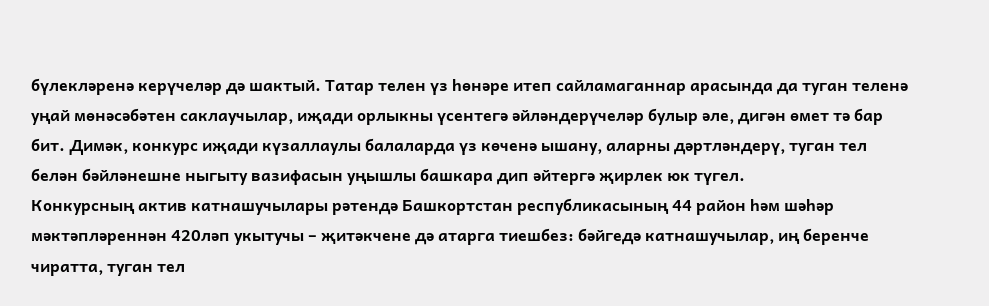бүлекләренә керүчеләр дә шактый. Татар телен үз һөнәре итеп сайламаганнар арасында да туган теленә уңай мөнәсәбәтен саклаучылар, иҗади орлыкны үсентегә әйләндерүчеләр булыр әле, дигән өмет тә бар бит. Димәк, конкурс иҗади күзаллаулы балаларда үз көченә ышану, аларны дәртләндерү, туган тел белән бәйләнешне ныгыту вазифасын уңышлы башкара дип әйтергә җирлек юк түгел.
Конкурсның актив катнашучылары рәтендә Башкортстан республикасының 44 район һәм шәһәр мәктәпләреннән 420ләп укытучы – җитәкчене дә атарга тиешбез: бәйгедә катнашучылар, иң беренче чиратта, туган тел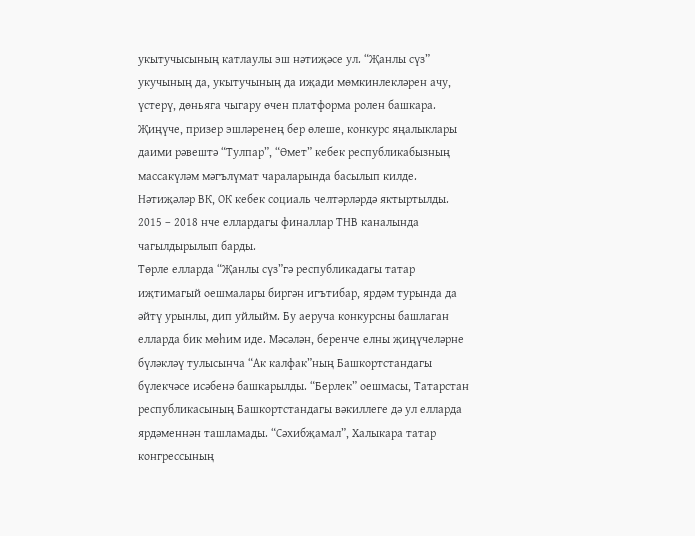укытучысының катлаулы эш нәтиҗәсе ул. “Җанлы сүз” укучының да, укытучының да иҗади мөмкинлекләрен ачу, үстерү, дөньяга чыгару өчен платформа ролен башкара. Җиңүче, призер эшләренең бер өлеше, конкурс яңалыклары даими рәвештә “Тулпар”, “Өмет” кебек республикабызның массакүләм мәгълүмат чараларында басылып килде. Нәтиҗәләр ВК, ОК кебек социаль челтәрләрдә яктыртылды. 2015 – 2018 нче еллардагы финаллар ТНВ каналында чагылдырылып барды.
Төрле елларда “Җанлы сүз”гә республикадагы татар иҗтимагый оешмалары биргән игътибар, ярдәм турында да әйтү урынлы, дип уйлыйм. Бу аеруча конкурсны башлаган елларда бик мөһим иде. Мәсәлән, беренче елны җиңүчеләрне бүләкләү тулысынча “Ак калфак”ның Башкортстандагы бүлекчәсе исәбенә башкарылды. “Берлек” оешмасы, Татарстан республикасының Башкортстандагы вәкиллеге дә ул елларда ярдәменнән ташламады. “Сәхибҗамал”, Халыкара татар конгрессының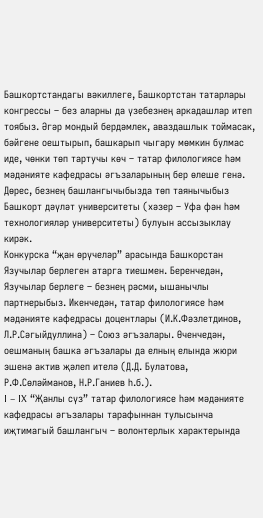Башкортстандагы вәкиллеге, Башкортстан татарлары конгрессы – без аларны да үзебезнең аркадашлар итеп тоябыз. Әгәр мондый бердәмлек, аваздашлык тоймасак, бәйгене оештырып, башкарып чыгару мөмкин булмас иде, чөнки төп тартучы көч – татар филологиясе һәм мәдәнияте кафедрасы әгъзаларының бер өлеше генә. Дөрес, безнең башлангычыбызда төп таянычыбыз Башкорт дәүләт университеты (хәзер – Уфа фән һәм технологияләр университеты) булуын ассызыклау кирәк.
Конкурска “җан өрүчеләр” арасында Башкорстан Язучылар берлеген атарга тиешмен. Беренчедән, Язучылар берлеге – безнең рәсми, ышанычлы партнерыбыз. Икенчедән, татар филологиясе һәм мәдәнияте кафедрасы доцентлары (И.К.Фәзлетдинов, Л.Р.Сәгыйдуллина) – Союз әгъзалары. Өченчедән, оешманың башка әгъзалары да елның елында жюри эшенә актив җәлеп ителә (Д.Д. Булатова, Р.Ф.Сөләйманов, Н.Р.Ганиев һ.б.).
Ι – ΙX “Җанлы сүз” татар филологиясе һәм мәдәнияте кафедрасы әгъзалары тарафыннан тулысынча иҗтимагый башлангыч – волонтерлык характерында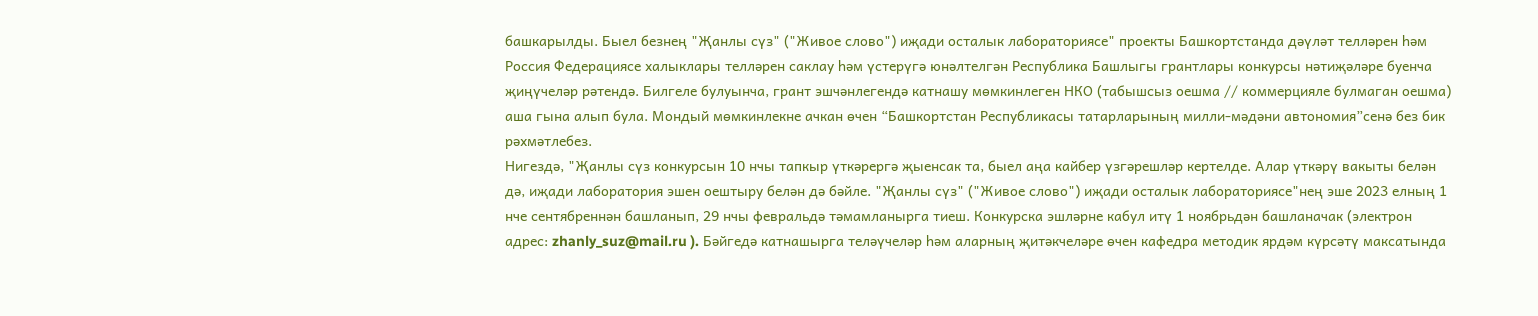башкарылды. Быел безнең "Җанлы сүз" ("Живое слово") иҗади осталык лабораториясе" проекты Башкортстанда дәүләт телләрен һәм Россия Федерациясе халыклары телләрен саклау һәм үстерүгә юнәлтелгән Республика Башлыгы грантлары конкурсы нәтиҗәләре буенча җиңүчеләр рәтендә. Билгеле булуынча, грант эшчәнлегендә катнашу мөмкинлеген НКО (табышсыз оешма // коммерцияле булмаган оешма) аша гына алып була. Мондый мөмкинлекне ачкан өчен “Башкортстан Республикасы татарларының милли-мәдәни автономия”сенә без бик рәхмәтлебез.
Нигездә, "Җанлы сүз конкурсын 10 нчы тапкыр үткәрергә җыенсак та, быел аңа кайбер үзгәрешләр кертелде. Алар үткәрү вакыты белән дә, иҗади лаборатория эшен оештыру белән дә бәйле. "Җанлы сүз" ("Живое слово") иҗади осталык лабораториясе"нең эше 2023 елның 1 нче сентябреннән башланып, 29 нчы февральдә тәмамланырга тиеш. Конкурска эшләрне кабул итү 1 ноябрьдән башланачак (электрон адрес: zhanly_suz@mail.ru ). Бәйгедә катнашырга теләүчеләр һәм аларның җитәкчеләре өчен кафедра методик ярдәм күрсәтү максатында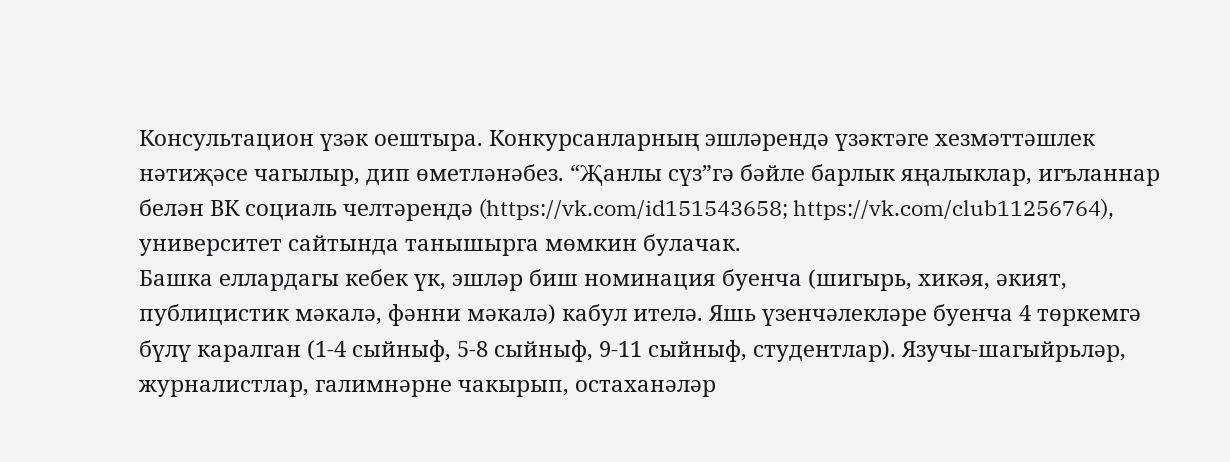Консультацион үзәк оештыра. Конкурсанларның эшләрендә үзәктәге хезмәттәшлек нәтиҗәсе чагылыр, дип өметләнәбез. “Җанлы сүз”гә бәйле барлык яңалыклар, игъланнар белән ВК социаль челтәрендә (https://vk.com/id151543658; https://vk.com/club11256764), университет сайтында танышырга мөмкин булачак.
Башка еллардагы кебек үк, эшләр биш номинация буенча (шигырь, хикәя, әкият, публицистик мәкалә, фәнни мәкалә) кабул ителә. Яшь үзенчәлекләре буенча 4 төркемгә бүлү каралган (1-4 сыйныф, 5-8 сыйныф, 9-11 сыйныф, студентлар). Язучы-шагыйрьләр, журналистлар, галимнәрне чакырып, остаханәләр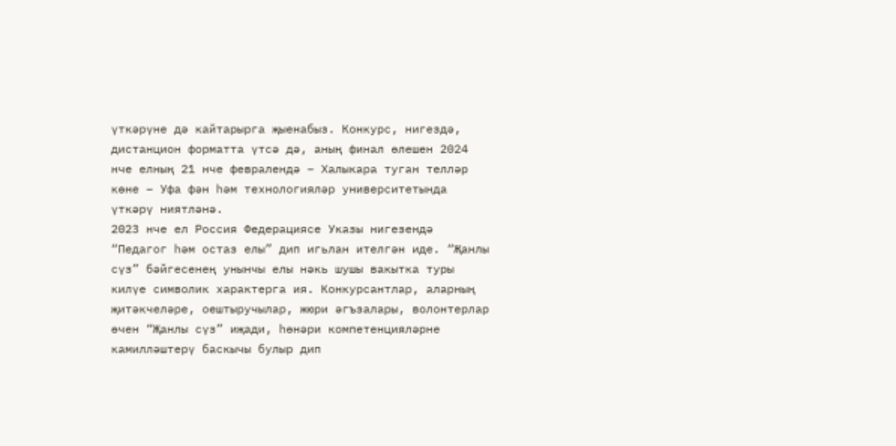үткәрүне дә кайтарырга җыенабыз. Конкурс, нигездә, дистанцион форматта үтсә дә, аның финал өлешен 2024 нче елның 21 нче февралендә – Халыкара туган телләр көне – Уфа фән һәм технологияләр университетында үткәрү ниятләнә.
2023 нче ел Россия Федерациясе Указы нигезендә “Педагог һәм остаз елы” дип игьлан ителгән иде. “Җанлы сүз” бәйгесенең унынчы елы нәкь шушы вакытка туры килүе символик характерга ия. Конкурсантлар, аларның җитәкчеләре, оештыручылар, жюри әгъзалары, волонтерлар өчен “Җанлы сүз” иҗади, һөнәри компетенцияләрне камилләштерү баскычы булыр дип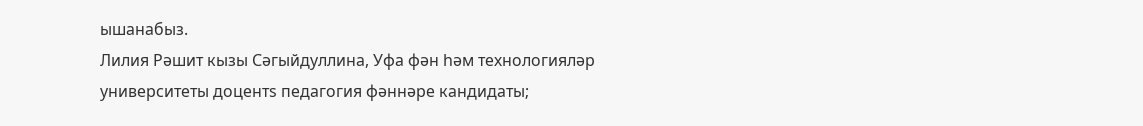ышанабыз.
Лилия Рәшит кызы Сәгыйдуллина, Уфа фән һәм технологияләр университеты доцентs педагогия фәннәре кандидаты;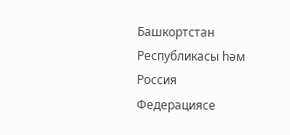Башкортстан Республикасы һәм Россия Федерациясе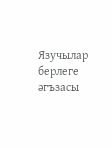Язучылар берлеге әгъзасы